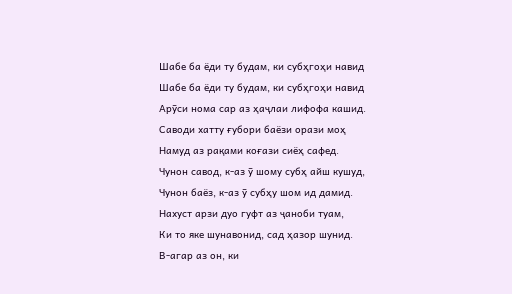Шабе ба ёди ту будам, ки субҳгоҳи навид
Шабе ба ёди ту будам, ки субҳгоҳи навид
Арӯси нома сар аз ҳаҷлаи лифофа кашид.
Саводи хатту ғубори баёзи орази моҳ
Намуд аз рақами коғази сиёҳ сафед.
Чунон савод, к-аз ӯ шому субҳ айш кушуд,
Чунон баёз, к-аз ӯ субҳу шом ид дамид.
Нахуст арзи дуо гуфт аз ҷаноби туам,
Ки то яке шунавонид, сад ҳазор шунид.
В-агар аз он, ки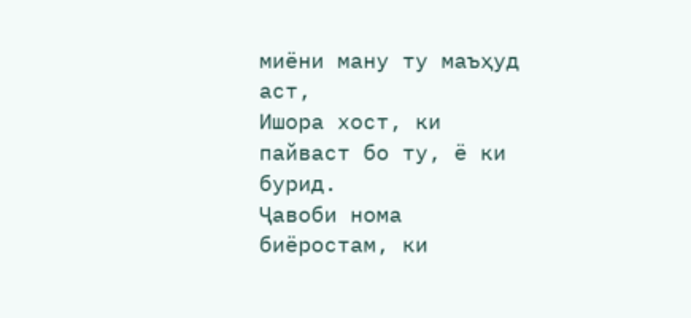миёни ману ту маъҳуд аст,
Ишора хост, ки пайваст бо ту, ё ки бурид.
Ҷавоби нома биёростам, ки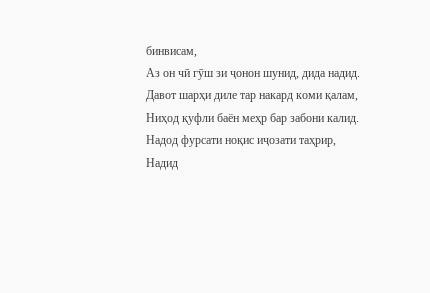бинвисам,
Аз он чӣ гӯш зи ҷонон шунид, дида надид.
Давот шарҳи диле тар накард коми қалам,
Ниҳод қуфли баён меҳр бар забони калид.
Надод фурсати ноқис иҷозати таҳрир,
Надид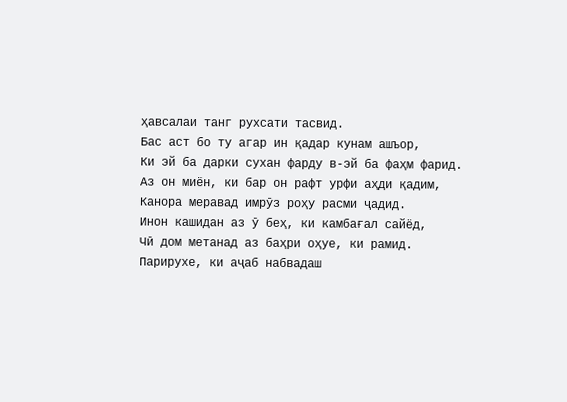ҳавсалаи танг рухсати тасвид.
Бас аст бо ту агар ин қадар кунам ашъор,
Ки эй ба дарки сухан фарду в-эй ба фаҳм фарид.
Аз он миён, ки бар он рафт урфи аҳди қадим,
Канора меравад имрӯз роҳу расми ҷадид.
Инон кашидан аз ӯ беҳ, ки камбағал сайёд,
Чӣ дом метанад аз баҳри оҳуе, ки рамид.
Парирухе, ки аҷаб набвадаш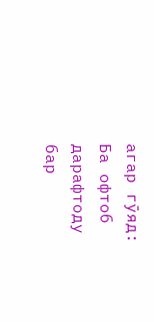агар гӯяд:
Ба офтоб дарафтоду бар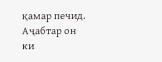қамар печид.
Аҷабтар он ки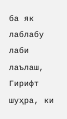ба як лаблабу лаби лаълаш,
Гирифт шуҳра, ки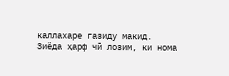каллахаре газиду макид.
Зиёда ҳарф чӣ лозим, ки нома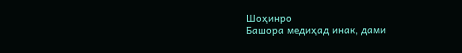Шоҳинро
Башора медиҳад инак, дами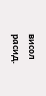висол расид.